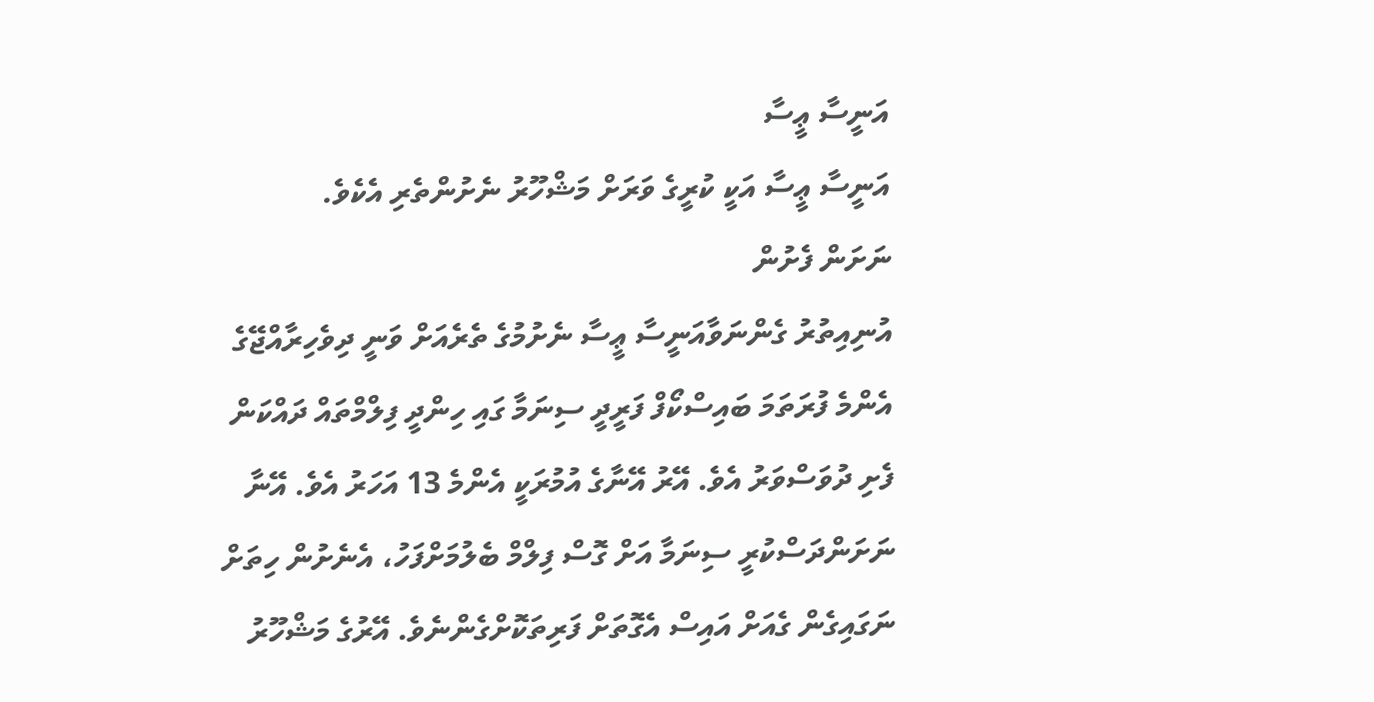އަނީސާ ޢީސާ
އަނީސާ ޢީސާ އަކީ ކުރީގެ ވަރަށް މަޝްހޫރު ނެށުންތެރި އެކެވެ.
ނަށަން ފެށުން
އުނިއިތުރު ގެންނަވާއަނީސާ ޢީސާ ނެށުމުގެ ތެރެއަށް ވަނީ ދިވެހިރާއްޖޭގެ އެންމެ ފުރަތަމަ ބައިސްކޯފް ފަރީދީ ސިނަމާ ގައި ހިންދީ ފިލްމްތައް ދައްކަން ފެށި ދުވަސްވަރު އެވެ. އޭރު އޭނާގެ އުމުރަކީ އެންމެ 13 އަހަރު އެވެ. އޭނާ ނަށަންދަސްކުރީ ސިނަމާ އަށް ގޮސް ފިލްމް ބެލުމަށްފަހު، އެނެށުން ހިތަށް ނަގައިގެން ގެއަށް އައިސް އެގޮތަށް ފަރިތަކޮށްގެންނެވެ. އޭރުގެ މަޝްހޫރު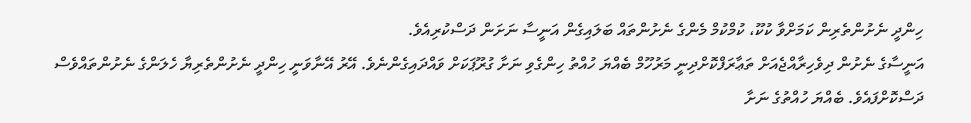ހިންދީ ނެށުންތެރިން ކަމަށްވާ ކުކޫ، ކުމްކުމް މެންގެ ނެށުންތައް ބަލައިގެން އަނީސާ ނަށަން ދަސްކުރިއެވެ.
އަނީސާގެ ނެށުން ދިވެހިރާއްޖެއަށް ތަޢާރަފްކޮށްދިނީ މަރުހޫމް ބެއްޔަ ހުއްތު ހިންގެވި ނަށާ ގުރޫޕަކަށް ވައްދައިގެންނެވެ. އޭރު އޭނާވަނީ ހިންދީ ނެށުންތެރިޔާ ހެލަންގެ ނެށުންތައްވެސް ދަސްކޮށްފައެވެ. ބެއްޔަ ހުއްތުގެ ނަށާ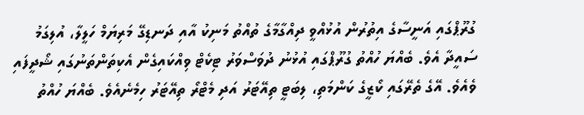ގުރޫޕްގައި އަނީސާގެ އިތުރުން އުޅުއްވީ ދިއްގާމާގެ ތުއްތު މަނިކު އާއި ދަނޑިގޭ މަރިޔަމް ހަލީލާ، އުލިގަމު ސައީދާ އެވެ. ބެއްޔަ ހުއްތު ގުރޫޕްގައި އުޅުނު ދުވަސްވަރު ޓިކެޓް ވިއްކައިގެން އެކިތަންތަނުގައި ޝޯދީފައި ވެއެވެ. އޭގެ ތެރޭގައި ކޯޒީގެ ކަންމަތި، ލިބަޓީ ތިއޭޓަރު އަދި މެޓްރޯ ތިއޭޓަރު ހިމެނެއެވެ. ބެއްޔަ ހުއްތު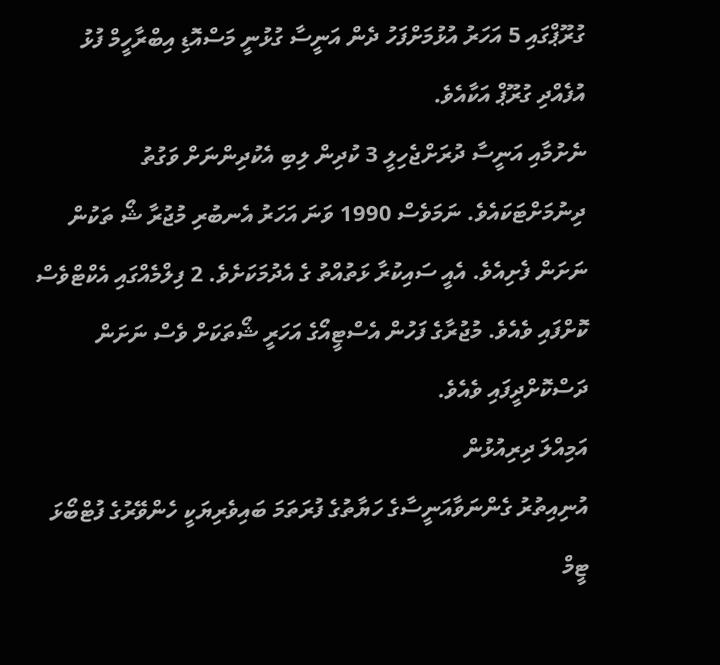ގުރޫޕްގައި 5 އަހަރު އުޅުމަށްފަހު ދެން އަނީސާ ގުޅުނީ މަސްއޮޑި އިބްރާހީމް ފުޅު އުފެއްދި ގުރޫޕް އަކާއެވެ.
ނެށުމާއި އަނީސާ ދުރަށްޖެހިލީ 3 ކުދިން ލިބި އެކުދިންނަށް ވަގުތު ދިނުމަށްޓަކައެވެ. ނަމަވެސް 1990 ވަނަ އަހަރު އެނބުރި މުޖުރާ ޝޯ ތަކުން ނަށަން ފެށިއެވެ. އެއީ ސައިކުރާ ޅަތުއްތު ގެ އެދުމަކަށެވެ. 2 ފިލްމެއްގައި އެކްޓްވެސް ކޮށްފައި ވެއެވެ. މުޖުރާގެ ފަހުން އެސްޓީއޯގެ އަހަރީ ޝޯތަކަށް ވެސް ނަށަން ދަސްކޮށްދީފައި ވެއެވެ.
އަމިއްލަ ދިރިއުޅުން
އުނިއިތުރު ގެންނަވާއަނީސާގެ ހަޔާތުގެ ފުރަތަމަ ބައިވެރިޔަކީ ހެންވޭރުގެ ފުޓްބޯޅަ ޓީމް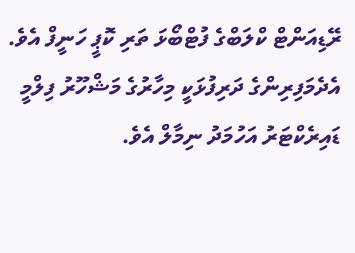ރޭޑިއަންޓް ކްލަބްގެ ފުޓްބޯޅަ ތަރި ކޮޕީ ހަނީފް އެވެ. އެދެމަފިރިންގެ ދަރިފުޅަކީ މިހާރުގެ މަޝްހޫރު ފިލްމީ ޑައިރެކްޓަރު އަހުމަދު ނިމާލް އެވެ.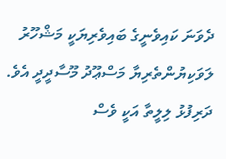ދެވަނަ ކައިވެނީގެ ބައިވެރިޔަކީ މަޝްހޫރު ލަވަކިޔުންތެރިޔާ މަސްޢޫދު މޫސާދީދީ އެވެ. ދަރިފުޅު ލިލީތާ އަކީ ވެސް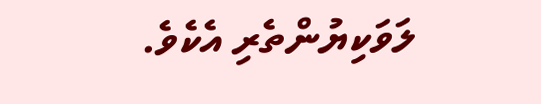ލަވަކިޔުންތެރި އެކެވެ.